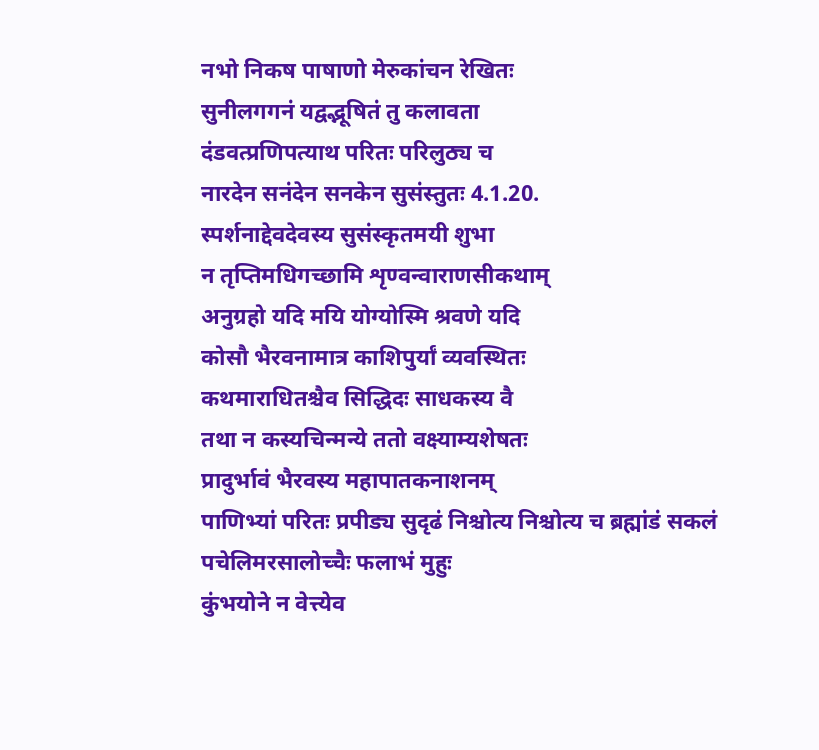नभो निकष पाषाणो मेरुकांचन रेखितः
सुनीलगगनं यद्वद्भूषितं तु कलावता
दंडवत्प्रणिपत्याथ परितः परिलुठ्य च
नारदेन सनंदेन सनकेन सुसंस्तुतः 4.1.20.
स्पर्शनाद्देवदेवस्य सुसंस्कृतमयी शुभा
न तृप्तिमधिगच्छामि शृण्वन्वाराणसीकथाम्
अनुग्रहो यदि मयि योग्योस्मि श्रवणे यदि
कोसौ भैरवनामात्र काशिपुर्यां व्यवस्थितः
कथमाराधितश्चैव सिद्धिदः साधकस्य वै
तथा न कस्यचिन्मन्ये ततो वक्ष्याम्यशेषतः
प्रादुर्भावं भैरवस्य महापातकनाशनम्
पाणिभ्यां परितः प्रपीड्य सुदृढं निश्चोत्य निश्चोत्य च ब्रह्मांडं सकलं पचेलिमरसालोच्चैः फलाभं मुहुः
कुंभयोने न वेत्त्येव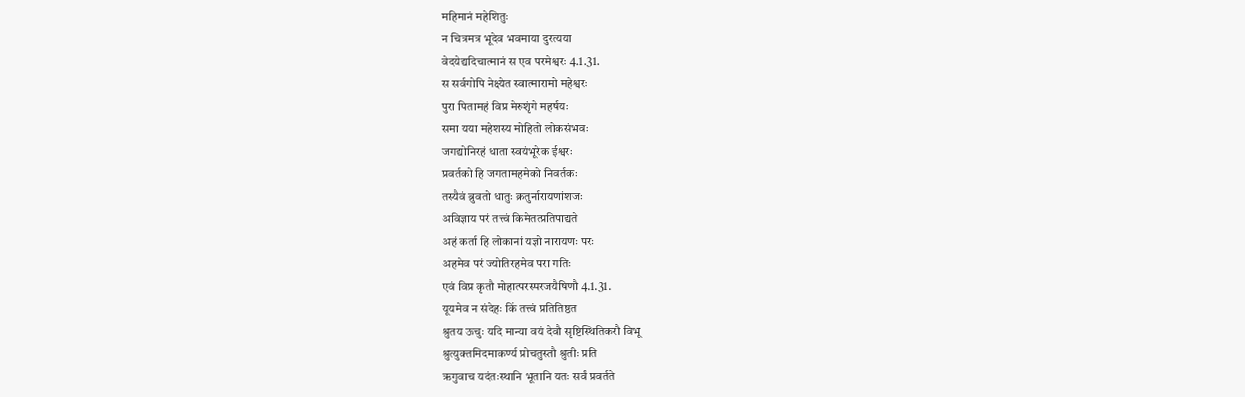महिमानं महेशितुः
न चित्रमत्र भूदेव भवमाया दुरत्यया
वेदयेद्यदिचात्मानं स एव परमेश्वरः 4.1.31.
स सर्वगोपि नेक्ष्येत स्वात्मारामो महेश्वरः
पुरा पितामहं विप्र मेरुशृंगे महर्षयः
समा यया महेशस्य मोहितो लोकसंभवः
जगद्योनिरहं धाता स्वयंभूरेक ईश्वरः
प्रवर्तको हि जगतामहमेको निवर्तकः
तस्यैवं ब्रुवतो धातुः क्रतुर्नारायणांशजः
अविज्ञाय परं तत्त्वं किमेतत्प्रतिपाद्यते
अहं कर्ता हि लोकानां यज्ञो नारायणः परः
अहमेव परं ज्योतिरहमेव परा गतिः
एवं विप्र कृतौ मोहात्परस्परजयैषिणौ 4.1.31.
यूयमेव न संदेहः किं तत्त्वं प्रतितिष्ठत
श्रुतय ऊचुः यदि मान्या वयं देवौ सृष्टिस्थितिकरौ विभू
श्रुत्युक्तमिदमाकर्ण्य प्रोचतुस्तौ श्रुतीः प्रति
ऋगुवाच यदंतःस्थानि भूतानि यतः सर्वं प्रवर्तते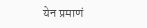येन प्रमाणं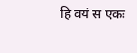हि वयं स एकः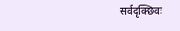सर्वदृक्छिवः